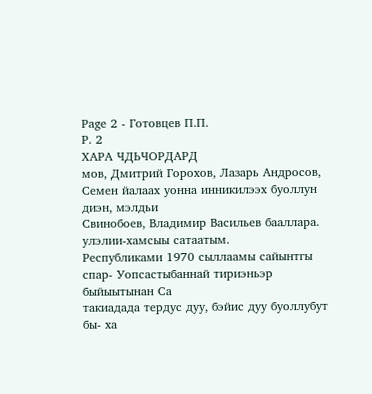Page 2 - Готовцев П.П.
P. 2
ХАРА ЧДЬЧОРДАРД
мов, Дмитрий Горохов, Лазарь Андросов, Семен йалаах уонна инникилээх буоллун диэн, мэлдьи
Свинобоев, Владимир Васильев бааллара. улэлии-хамсыы сатаатым.
Республиками 1970 сыллаамы сайынтгы спар- Уопсастыбаннай тириэньэр быйыытынан Са
такиадада тердус дуу, бэйис дуу буоллубут бы- ха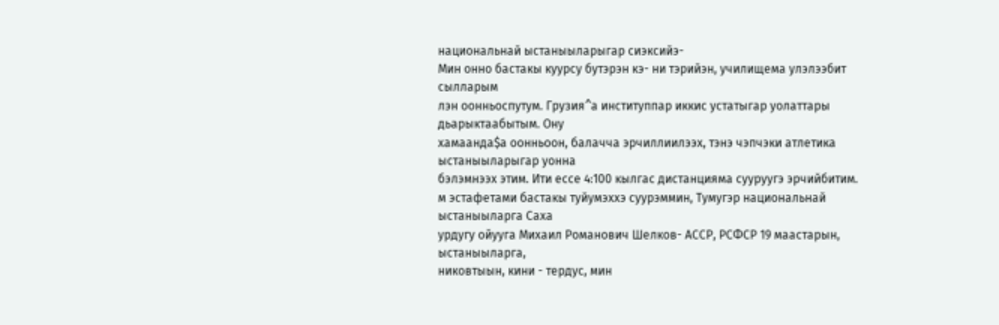национальнай ыстаныыларыгар сиэксийэ-
Мин онно бастакы куурсу бутэрэн кэ- ни тэрийэн, училищема улэлээбит сылларым
лэн оонньоспутум. Грузия^а институппар иккис устатыгар уолаттары дьарыктаабытым. Ону
хамаанда$а оонньоон, балачча эрчиллиилээх, тэнэ чэпчэки атлетика ыстаныыларыгар уонна
бэлэмнээх этим. Ити ессе 4:100 кылгас дистанцияма сууруугэ эрчийбитим.
м эстафетами бастакы туйумэххэ суурэммин, Тумугэр национальнай ыстаныыларга Саха
урдугу ойууга Михаил Романович Шелков- АССР, РСФСР 19 маастарын, ыстаныыларга,
никовтыын, кини - тердус, мин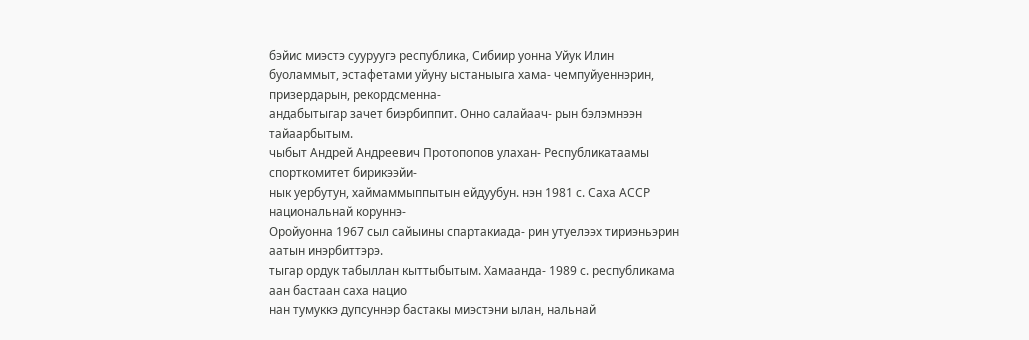бэйис миэстэ сууруугэ республика, Сибиир уонна Уйук Илин
буоламмыт, эстафетами уйуну ыстаныыга хама- чемпуйуеннэрин, призердарын, рекордсменна-
андабытыгар зачет биэрбиппит. Онно салайаач- рын бэлэмнээн тайаарбытым.
чыбыт Андрей Андреевич Протопопов улахан- Республикатаамы спорткомитет бирикээйи-
нык уербутун, хаймаммыппытын ейдуубун. нэн 1981 с. Саха АССР национальнай коруннэ-
Оройуонна 1967 сыл сайыины спартакиада- рин утуелээх тириэньэрин аатын инэрбиттэрэ.
тыгар ордук табыллан кыттыбытым. Хамаанда- 1989 с. республикама аан бастаан саха нацио
нан тумуккэ дупсуннэр бастакы миэстэни ылан, нальнай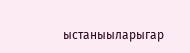ыстаныыларыгар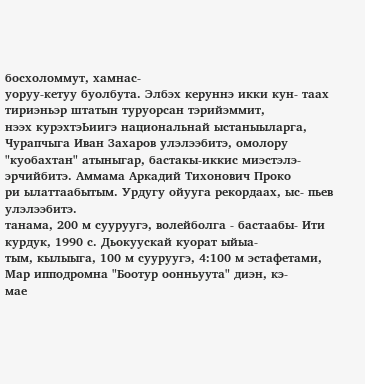босхоломмут, хамнас-
уоруу-кетуу буолбута. Элбэх керуннэ икки кун- таах тириэньэр штатын туруорсан тэрийэммит,
нээх курэхтэЬиигэ национальнай ыстаныыларга, Чурапчыга Иван Захаров улэлээбитэ, омолору
"куобахтан" атыныгар, бастакы-иккис миэстэлэ- эрчийбитэ. Аммама Аркадий Тихонович Проко
ри ылаттаабытым. Урдугу ойууга рекордаах, ыс- пьев улэлээбитэ.
танама, 200 м сууруугэ, волейболга - бастаабы- Ити курдук, 1990 с. Дьокуускай куорат ыйыа-
тым, кылыыга, 100 м сууруугэ, 4:100 м эстафетами, Мар ипподромна "Боотур оонньуута" диэн, кэ-
мае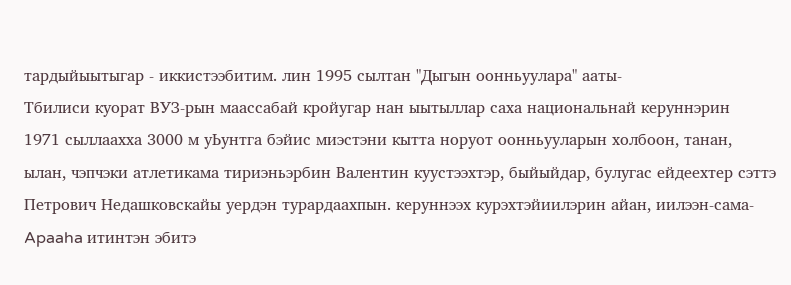тардыйыытыгар - иккистээбитим. лин 1995 сылтан "Дыгын оонньуулара" ааты-
Тбилиси куорат ВУЗ-рын маассабай кройугар нан ыытыллар саха национальнай керуннэрин
1971 сыллаахха 3000 м уЬунтга бэйис миэстэни кытта норуот оонньууларын холбоон, танан,
ылан, чэпчэки атлетикама тириэньэрбин Валентин куустээхтэр, быйыйдар, булугас ейдеехтер сэттэ
Петрович Недашковскайы уердэн турардаахпын. керуннээх курэхтэйиилэрин айан, иилээн-сама-
Apaaha итинтэн эбитэ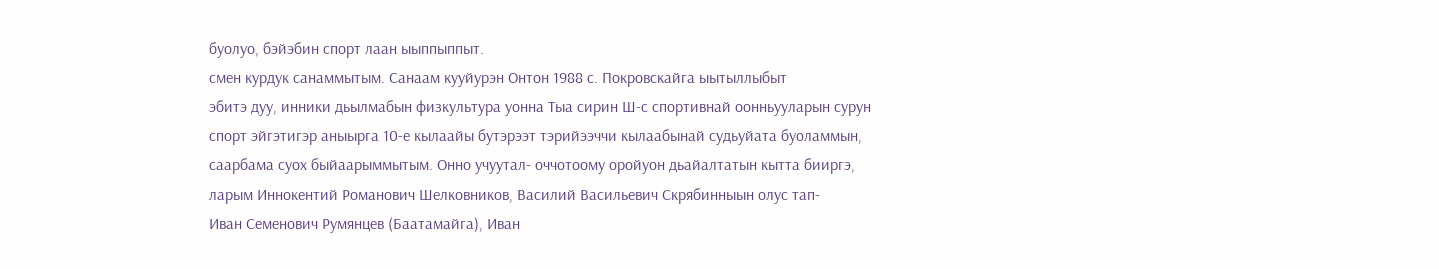буолуо, бэйэбин спорт лаан ыыппыппыт.
смен курдук санаммытым. Санаам кууйурэн Онтон 1988 с. Покровскайга ыытыллыбыт
эбитэ дуу, инники дьылмабын физкультура уонна Тыа сирин Ш-с спортивнай оонньууларын сурун
спорт эйгэтигэр аныырга 10-е кылаайы бутэрээт тэрийээччи кылаабынай судьуйата буоламмын,
саарбама суох быйаарыммытым. Онно учуутал- оччотоому оройуон дьайалтатын кытта бииргэ,
ларым Иннокентий Романович Шелковников, Василий Васильевич Скрябинныын олус тап-
Иван Семенович Румянцев (Баатамайга), Иван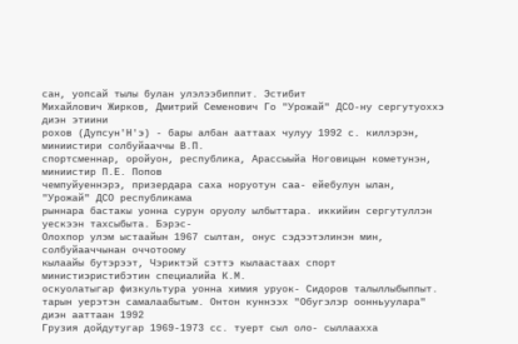сан, уопсай тылы булан улэлээбиппит. Эстибит
Михайлович Жирков, Дмитрий Семенович Го "Урожай" ДСО-ну сергутуоххэ диэн этиини
рохов (Дупсун'Н'э) - бары албан ааттаах чулуу 1992 с. киллэрэн, миниистири солбуйааччы В.П.
спортсменнар, оройуон, республика, Арассыыйа Ноговицын кометунэн, миниистир П.Е. Попов
чемпуйуеннэрэ, призердара саха норуотун саа- ейебулун ылан, "Урожай" ДСО республикама
рыннара бастакы уонна сурун оруолу ылбыттара. иккийин сергутуллэн уескээн тахсыбыта. Бэрэс-
Олохпор улэм ыстаайын 1967 сылтан, онус сэдээтэлинэн мин, солбуйааччынан оччотоому
кылаайы бутэрээт, Чэриктэй сэттэ кылаастаах спорт министиэристибэтин специалийа К.М.
оскуолатыгар физкультура уонна химия уруок- Сидоров талыллыбыппыт.
тарын уерэтэн самалаабытым. Онтон куннээх "Обугэлэр оонньуулара" диэн ааттаан 1992
Грузия дойдутугар 1969-1973 сс. туерт сыл оло- сыллаахха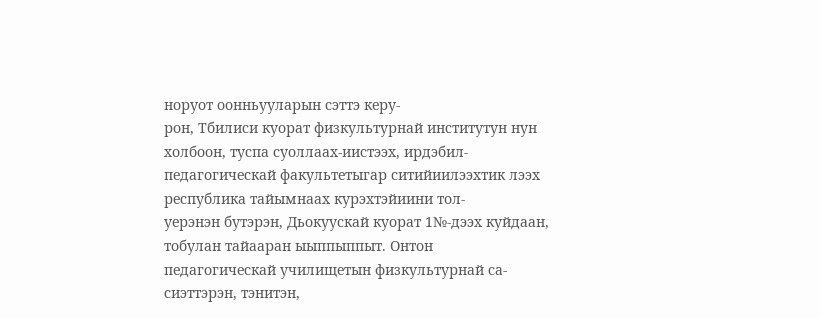норуот оонньууларын сэттэ керу-
рон, Тбилиси куорат физкультурнай институтун нун холбоон, туспа суоллаах-иистээх, ирдэбил-
педагогическай факультетыгар ситийиилээхтик лээх республика тайымнаах курэхтэйиини тол-
уерэнэн бутэрэн, Дьокуускай куорат 1№-дээх куйдаан, тобулан тайааран ыыппыппыт. Онтон
педагогическай училищетын физкультурнай са- сиэттэрэн, тэнитэн,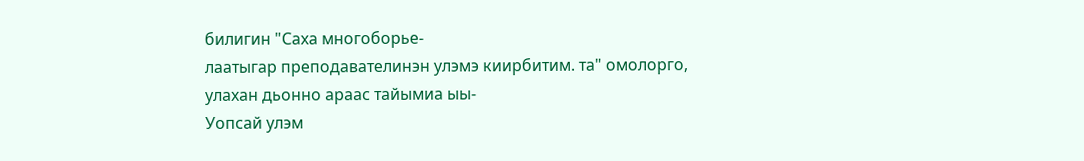билигин "Саха многоборье-
лаатыгар преподавателинэн улэмэ киирбитим. та" омолорго, улахан дьонно араас тайымиа ыы-
Уопсай улэм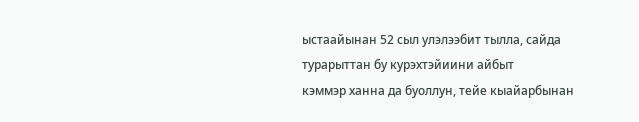ыстаайынан 52 сыл улэлээбит тылла, сайда турарыттан бу курэхтэйиини айбыт
кэммэр ханна да буоллун, тейе кыайарбынан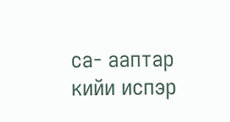са- ааптар кийи испэр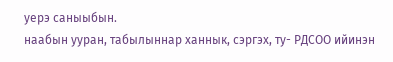уерэ саныыбын.
наабын ууран, табылыннар ханнык, сэргэх, ту- РДСОО ийинэн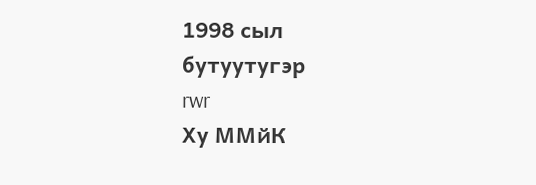1998 сыл бутуутугэр
rwr
Ху ММйК